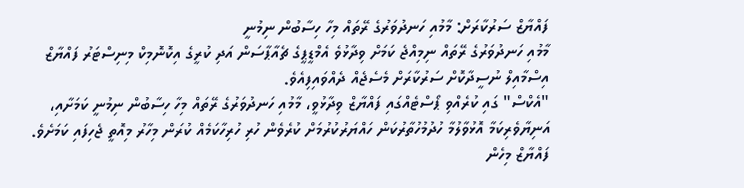ފައްޔާޒް ސަރުކާރަށް: މާމުއި ހަނދުވަރުގެ ރޭތައް މިހާ ހިސާބުން ނިމުނީ
މާމުއި ހަނދުވަރުގެ ރޭތައް ނިމިއްޖެ ކަމަށް ވިދާޅުވެ އެމްޑީޕީގެ ޗެއާޕާސަން އަދި ކުރީގެ އިކޮނޮމިކް މިނިސްޓަރު ފައްޔާޒް އިސްމާއިލް ނުސީދާކޮށް ސަރުކާރަށް މެސެޖެއް ދެއްވައިފިއެވެ.
"އެކްސް" ގައި ކުރެއްވި ޕޯސްޓެއްގައި ފައްޔާޒް ވިދާޅުވީ، މާމުއި ހަނދުވަރުގެ ރޭތައް މިހާ ހިސާބުން ނިމުނީ ކަމަށާއި، އަނިޔާވެރިކަމާ އޮޅުވާލުމާ ހުދުމުހުތާރުކަން ހައްޔަރުކުރުމަށް ކުރެވެން ހުރި ހުރިހާކަމެއް ކުރަން މިހާރު މިއޮތީ ޖެހިފައި ކަމަށެވެ.
ފައްޔާޒް މިހެން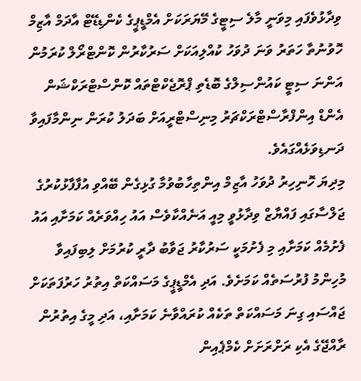ވިދާޅުވެފައި މިވަނީ މާލެ ސިޓީގެ މޭޔަރަކަށް އެމްޑީޕީގެ ކެންޑިޑޭޓް އާދަމް އާޒިމް ހޮވުނުތާ ހަތަރު ވަނަ ދުވަހު ކުއްލިއަކަށް ސަރުކާރުން ކޮންޓްރޯލް ކުރަމުން އަންނަ ސިޓީ ކައުންސިލްގެ ބޮޑެތި ޕްރޮޖެކްޓްތައް ކޮންސްޓްރަކްޝަން އެންޑް އިންފްރާސްޓްރަކްޗަރު މިނިސްޓްރީއަށް ބަދަލު ކުރަން ނިންމާފައިވާ ދަނޑިވަޅެއްގައެވެ.
މިދިޔަ ހޮނިހިރު ދުވަހު އާޒިމް އިންތިހާބުވުމާ ގުޅިގެން ބޭއްވި އުފާފާޅުކުރުގެ ޖަލްސާގައި ފައްޔާޒް ވިދާޅުވީ މިއީ އަނެއްކާވެސް އައު ހިއްވަރެއް ކަމަށާއި އައު ފެށުމެއް ކަމަށާއި މި ފެށުމަކީ ސަރުކާރު ޖަވާބު ދާރީ ކުރުމަށް ލިބިފައިވާ މުހިންމު ފުރުސަތެއް ކަމަށެވެ. އަދި އެމްޑީޕީގެ މަސައްކަތް އިތުރު ހަރުފަތަކަށް ޖައްސައި ގިނަ މަސައްކަތް ތަކެއް ކުރައްވާނެ ކަމަށާއި، އަދި މީގެ އިތުރުން ރާއްޖޭގެ އެކި ރަށްރަށަށް ކެމްޕެއިން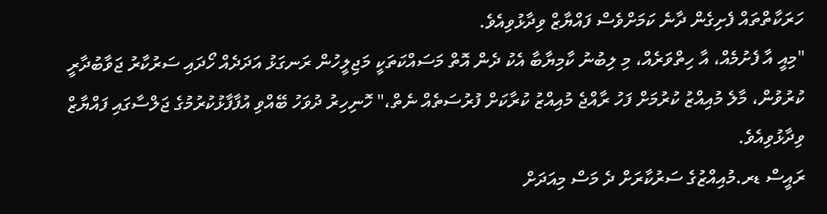ހަރަކާތްތައް ފެށިގެން ދާނެ ކަމަށްވެސް ފައްޔާޒް ވިދާޅުވިއެވެ.
"މިއީ އާ ފެށުމެއް، އާ ހިތްވަރެއް، މި ލިބުނު ކާމިޔާބާ އެކު ދެން އޮތް މަސައްކަތަކީ މަޖިލީހުން ރަނގަޅު އަދަދެއް ހޯދައި ސަރުކާރު ޖަވާބުދާރީ ކުރުވުން، މާލެ މުއިއްޒު ކުރުމަށް ފަހު ރާއްޖެ މުއިއްޒު ކުރާކަށް ފުރުސަތެއް ނެތް،" ހޮނިހިރު ދުވަހު ބޭއްވި އުފާފާޅުކުރުމުގެ ޖަލްސާގައި ފައްޔާޒް ވިދާޅުވިއެވެ.
ރައީސް ޑރ.މުއިއްޒުގެ ސަރުކާރަށް ދެ މަސް މިއަދަށް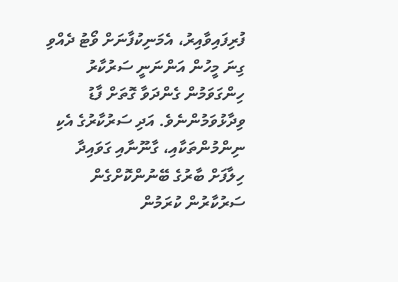ފުރިފައިވާއިރު، އެމަނިކުފާނަށް ވޯޓު ދެއްވި ގިނަ މީހުން އަންނަނީ ސަރުކާރު ހިންގަވަމުން ގެންދަވާ ގޮތަށް ފާޑު ވިދާޅުވަމުންނެވެ. އަދި ސަރުކާރުގެ އެކި ނިންމުންތަކާއި، ގާނޫނާއި ގަވައިދާ ހިލާފަށް ބާރުގެ ބޭނުންކޮށްގެން ސަރުކާރުން ކުރަމުން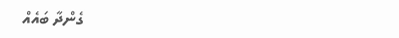ގެންދާ ބައެއް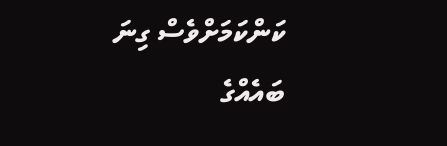ކަންކަމަށްވެސް ގިނަ ބައެއްގެ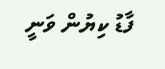ފާޑު ކިޔުން ވަނީ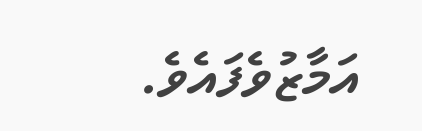އަމާޒުވެފައެވެ.